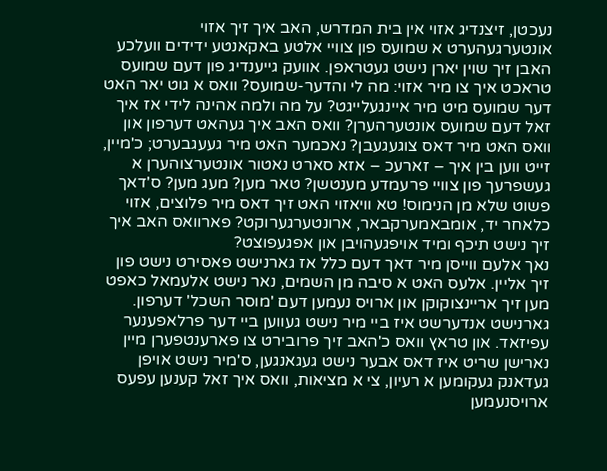נעכטן, זיצנדיג אזוי אין בית המדרש, האב איך זיך אזוי אונטערגעהערט א שמועס פון צוויי אלטע באקאנטע ידידים וועלכע האבן זיך שוין יארן נישט געטראפן. אוועק גייענדיג פון דעם שמועס טראכט איך צו מיר אזוי: מה לי והדער-שמועס? וואס א גוט יאר האט דער שמועס מיט מיר איינגעלייגט? על מה ולמה אהינה לידי אז איך זאל דעם שמועס אונטערהערן? וואס האב איך געהאט דערפון און וואס האט מיר דאס צוגעגעבן? נאכמער האט מיר געעגבערט; כ'מיין, זייט ווען בין איך – זארעכ – אזא סארט נאטור אונטערצוהערן א געשפרעך פון צוויי פרעמדע מענטשן? טאר מען? מעג מען? ס'דאך פשוט שלא מן הנימוס! טא וויאזוי האט זיך דאס מיר פלוצים, אזוי כלאחר יד, אומבאמערקבאר, ארונטערגערוקט? פארוואס האב איך זיך נישט תיכף ומיד אויפגעהויבן און אפגעפוצט?
נאך אלעם ווייסן מיר דאך דעם כלל אז גארנישט פאסירט נישט פון זיך אליין. אלעס האט א סיבה מן השמים, נאר נישט אלעמאל כאפט מען זיך אריינצוקוקן און ארויס נעמען דעם 'מוסר השכל' דערפון. גארנישט אנדערשט איז ביי מיר נישט געווען ביי דער פרלאפענער עפיזאד. און טראץ וואס כ'האב זיך פרובירט צו פארענטפערן מיין נארישן שריט איז דאס אבער נישט געגאנגען, ס'מיר נישט אויפן געדאנק געקומען א רעיון, צי א מציאות, וואס איך זאל קענען עפעס ארויסנעמען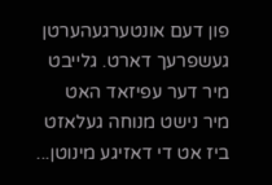פון דעם אונטערגעהערטן געשפרעך דארט. גלייבט מיר דער עפיזאד האט מיר נישט מנוחה געלאזט ביז אט די דאזיגע מינוטן...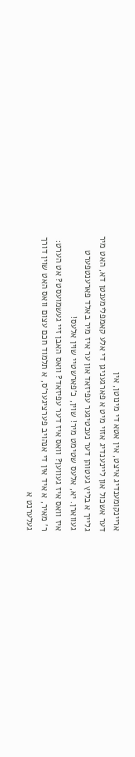אריינקומענדיג איצט, אין אטא די מינוטן, אין
דער אשכול און ליינענדיג אזוי מיט א פארגעניגן די אלע קאמפלימענטן דא, האט מיר גלייך א בליץ געטוהן דער נעכטיגער עפיזאד און ער איז מיר באלד פארענטפערט געווארן. יא, אלעס שטימט מיר! שוין, כ'פארשטיי שוין אלעס!
איז וואס איז געווען? וואס איז דער עפיזאד? וואס האבן זיי געשמועסט? אט הערט:
ר' מאיר, א איד אין די אנהויב פערציגער'ס, א תלמוד חכם עצום וואס האט שוין דורך געלערנט א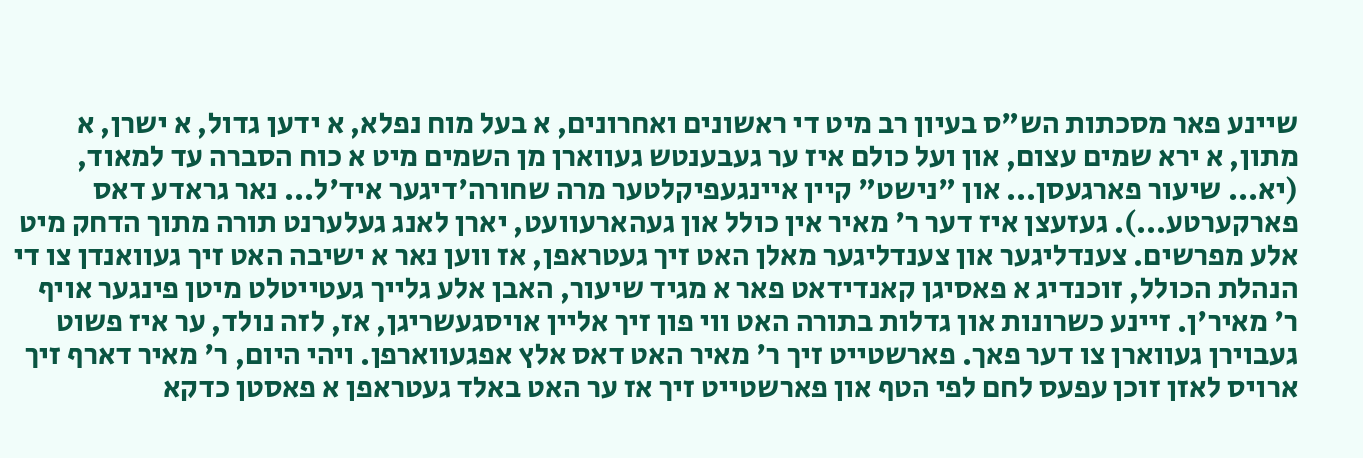שיינע פאר מסכתות הש"ס בעיון רב מיט די ראשונים ואחרונים, א בעל מוח נפלא, א ידען גדול, א ישרן, א מתון, א ירא שמים עצום, און ועל כולם איז ער געבענטש געווארן מן השמים מיט א כוח הסברה עד למאוד, (יא... שיעור פארגעסן... און "נישט" קיין איינגעפיקלטער מרה שחורה'דיגער איד'ל... נאר גראדע דאס פארקערטע...). געזעצן איז דער ר' מאיר אין כולל און געהארעוועט, יארן לאנג געלערנט תורה מתוך הדחק מיט אלע מפרשים. צענדליגער און צענדליגער מאלן האט זיך געטראפן, אז ווען נאר א ישיבה האט זיך געוואנדן צו די הנהלת הכולל, זוכנדיג א פאסיגן קאנדידאט פאר א מגיד שיעור, האבן אלע גלייך געטייטלט מיטן פינגער אויף ר' מאיר'ן. זיינע כשרונות און גדלות בתורה האט ווי פון זיך אליין אויסגעשריגן, אז, לזה נולד, ער איז פשוט געבוירן געווארן צו דער פאך. פארשטייט זיך ר' מאיר האט דאס אלץ אפגעווארפן. ויהי היום, ר' מאיר דארף זיך ארויס לאזן זוכן עפעס לחם לפי הטף און פארשטייט זיך אז ער האט באלד געטראפן א פאסטן כדקא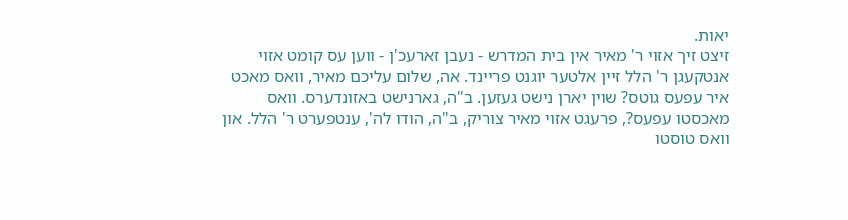יאות.
זיצט זיך אזוי ר' מאיר אין בית המדרש - נעבן זארעכ'ן - ווען עס קומט אזוי אנטקעגן ר' הלל זיין אלטער יוגנט פריינד. אה, שלום עליכם מאיר, וואס מאכט איר עפעס גוטס? שוין יארן נישט געזען. ב"ה, גארנישט באזונדערס. וואס מאכסטו עפעס?, פרעגט אזוי מאיר צוריק, ב"ה, הודו לה', ענטפערט ר' הלל. און וואס טוסטו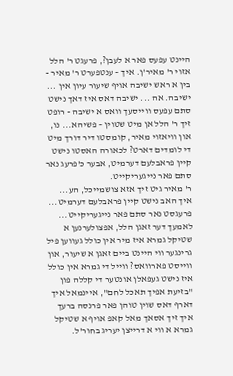היינט עפעס פאר א לעבן?, פרעגט ר' הלל אזוי ר' מאיר'ן. איך – ענטפערט ר' מאיר - בין א ראש ישיבה אויף שיעור עיון אין ... ישיבה. אה ... ישיבה דאס איז דאך נישט סתם עפעס ווייסעך וואס א ישיבה - רופט זיך ר' הלל אן מיט שטוין – פשיהא... נו, און וויאזוי מאיר, קומסטו דיר דורך מיט די לומדים דארט? לכאורה האסטו נישט קיין פראבלעם דערמיט, אבער כ'פרעג נאר סתם פאר נייגעריקייט.
ר' מאיר גיט זיך אזא צושמייכל, הע... איך האב נישט קיין פראבלעם דערמיט... פרעגסט נאר סתם פאר נייגעריקייט... לאמעך דער זאגן הלל, אפצולערנען א שטיקל גמרא איז מיר אין כולל געווען פיל גרינגער ווי היינט ביים זאגן א שיעור, און ווייסט פארוואס? ווייל די גמרא אין כולל איז נישט געפאלן אונטער די קללה פון "בזיעת אפיך תאכל לחם", איינמאל איך דארף דאס שוין טוהן פאר פרנסה ברעך איך זיך אסאך מאל קאפ אויף א שטיקל גמרא א ווי א דרייצן יעריג בחור'ל.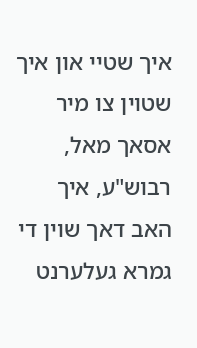איך שטיי און איך שטוין צו מיר אסאך מאל, רבוש"ע, איך האב דאך שוין די גמרא געלערנט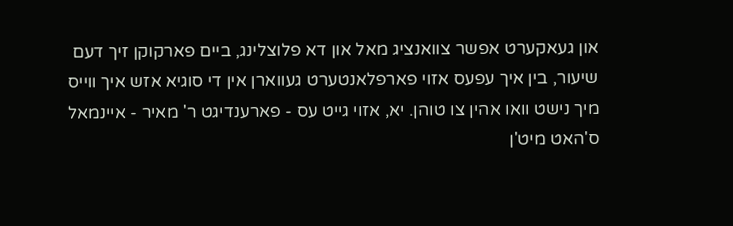און געאקערט אפשר צוואנציג מאל און דא פלוצלינג, ביים פארקוקן זיך דעם שיעור, בין איך עפעס אזוי פארפלאנטערט געווארן אין די סוגיא אזש איך ווייס מיך נישט וואו אהין צו טוהן. יא, אזוי גייט עס - פארענדיגט ר' מאיר - איינמאל ס'האט מיט'ן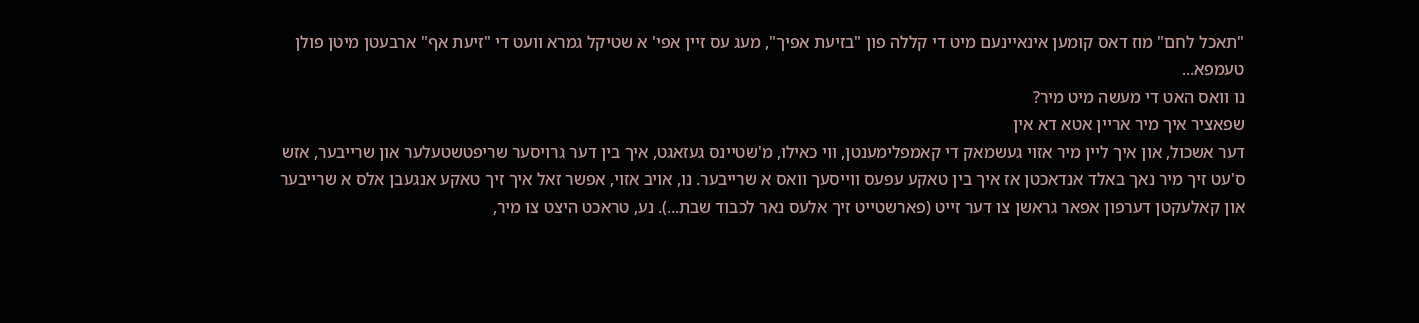"תאכל לחם" מוז דאס קומען אינאיינעם מיט די קללה פון "בזיעת אפיך", מעג עס זיין אפי' א שטיקל גמרא וועט די "זיעת אף" ארבעטן מיטן פולן טעמפא...
נו וואס האט די מעשה מיט מיר?
שפאציר איך מיר אריין אטא דא אין
דער אשכול, און איך ליין מיר אזוי געשמאק די קאמפלימענטן, ווי כאילו, מ'שטיינס געזאגט, איך בין דער גרויסער שריפטשטעלער און שרייבער, אזש ס'עט זיך מיר נאך באלד אנדאכטן אז איך בין טאקע עפעס ווייסעך וואס א שרייבער. נו, אויב אזוי, אפשר זאל איך זיך טאקע אנגעבן אלס א שרייבער און קאלעקטן דערפון אפאר גראשן צו דער זייט (פארשטייט זיך אלעס נאר לכבוד שבת...). נע, טראכט היצט צו מיר,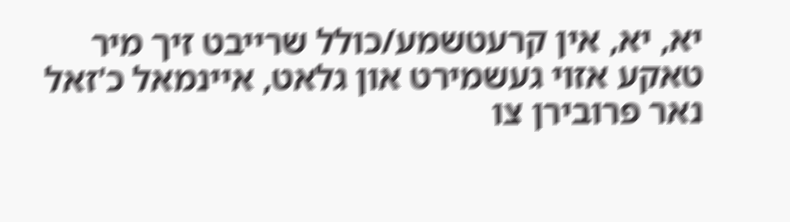יא, יא, אין קרעטשמע/כולל שרייבט זיך מיר טאקע אזוי געשמירט און גלאט, איינמאל כ'זאל נאר פרובירן צו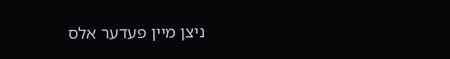ניצן מיין פעדער אלס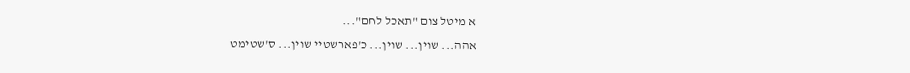א מיטל צום "תאכל לחם"...
אהה... שוין... שוין... כ'פארשטיי שוין... ס'שטימט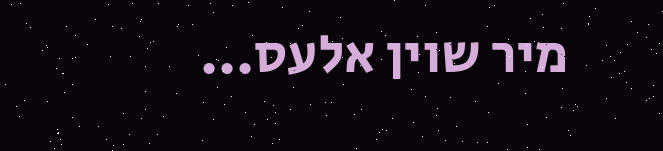מיר שוין אלעס...